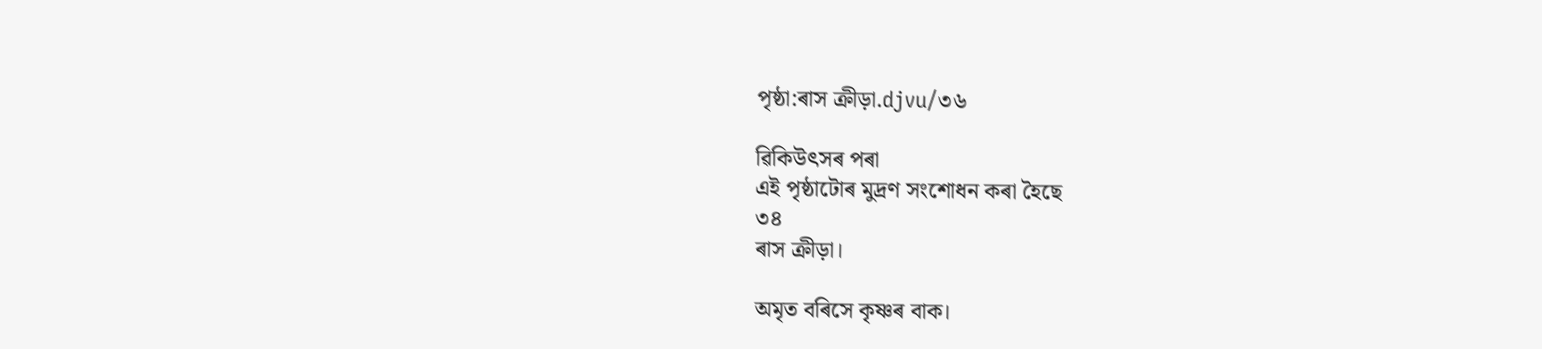পৃষ্ঠা:ৰাস ক্ৰীড়া.djvu/৩৬

ৱিকিউৎসৰ পৰা
এই পৃষ্ঠাটোৰ মুদ্ৰণ সংশোধন কৰা হৈছে
৩৪
ৰাস ক্ৰীড়া।

অমৃত বৰিসে কৃষ্ণৰ বাক।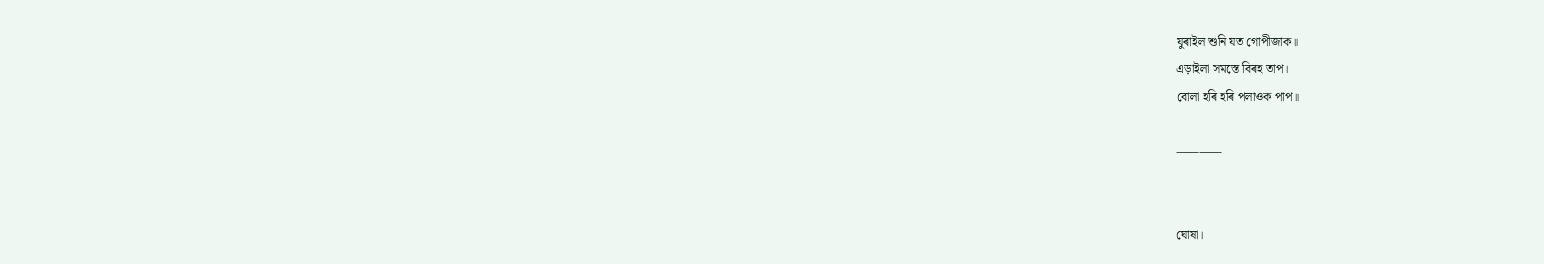যুৰাইল শুনি যত গোপীজাক॥
এড়াইলা সমস্তে বিৰহ তাপ।
বোলা হৰি হৰি পলাওক পাপ॥

⸺⸺


ঘোষা।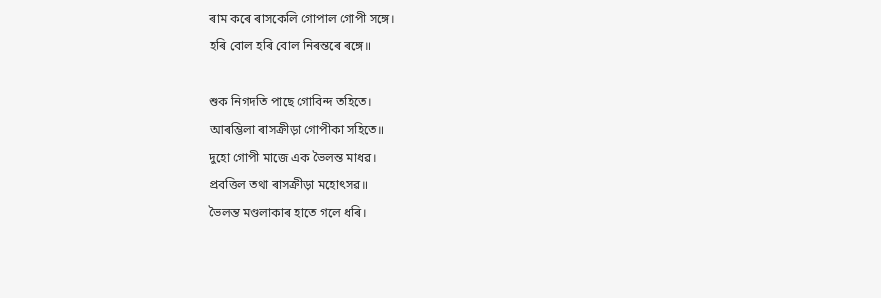ৰাম কৰে ৰাসকেলি গোপাল গোপী সঙ্গে।
হৰি বোল হৰি বোল নিৰন্তৰে ৰঙ্গে॥

শুক নিগদতি পাছে গোবিন্দ তহিতে।
আৰম্ভিলা ৰাসক্ৰীড়া গোপীকা সহিতে॥
দুহো গোপী মাজে এক ভৈলন্ত মাধৱ।
প্ৰবত্তিল তথা ৰাসক্ৰীড়া মহোৎসৱ॥
ভৈলন্ত মণ্ডলাকাৰ হাতে গলে ধৰি।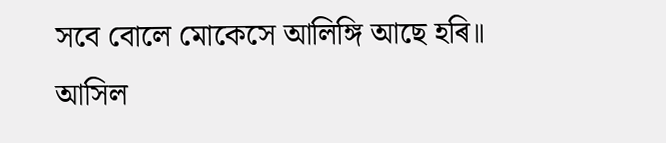সবে বোলে মোকেসে আলিঙ্গি আছে হৰি॥
আসিল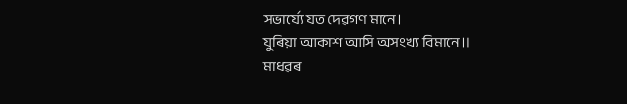সভাৰ্য্যে যত দেৱগণ মানে।
যুৰিয়া আকাশ আসি অসংখ্য বিমানে॥
মাধৱৰ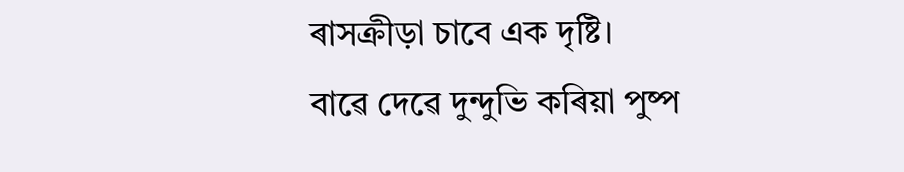ৰাসক্ৰীড়া চাবে এক দৃষ্টি।
বাৱে দেৱে দুন্দুভি কৰিয়া পুষ্প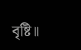বৃষ্টি॥